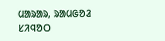ᱢᱟᱨᱟᱨ, ᱨᱟᱢᱜᱚᱲ
ᱥᱤᱧᱚᱛ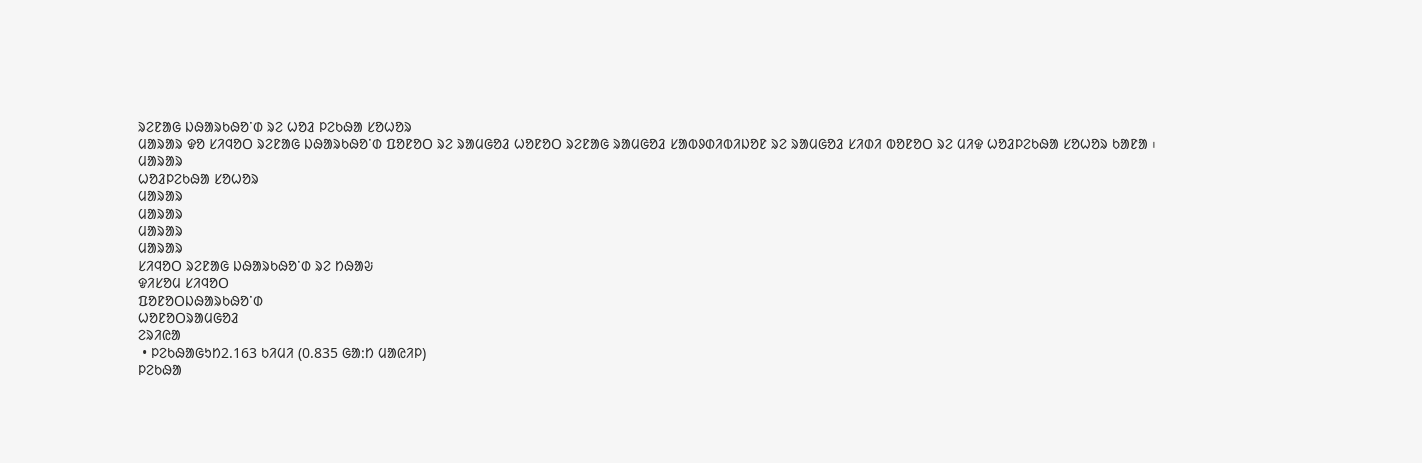ᱨᱮᱱᱟᱜ ᱡᱷᱟᱨᱠᱷᱚᱸᱰ ᱨᱮ ᱦᱚᱲ ᱞᱮᱠᱷᱟ ᱥᱚᱦᱚᱨ
ᱢᱟᱨᱟᱨ ᱫᱚ ᱥᱤᱧᱚᱛ ᱨᱮᱱᱟᱜ ᱡᱷᱟᱨᱠᱷᱚᱸᱰ ᱯᱚᱱᱚᱛ ᱨᱮ ᱨᱟᱢᱜᱚᱲ ᱦᱚᱱᱚᱛ ᱨᱮᱱᱟᱜ ᱨᱟᱢᱜᱚᱲ ᱥᱟᱵᱽᱰᱤᱵᱤᱡᱚᱱ ᱨᱮ ᱨᱟᱢᱜᱚᱲ ᱥᱤᱰᱤ ᱵᱚᱱᱚᱛ ᱨᱮ ᱢᱤᱫ ᱦᱚᱲᱞᱮᱠᱷᱟ ᱥᱚᱦᱚᱨ ᱠᱟᱱᱟ ᱾
ᱢᱟᱨᱟᱨ
ᱦᱚᱲᱞᱮᱠᱷᱟ ᱥᱚᱦᱚᱨ
ᱢᱟᱨᱟᱨ
ᱢᱟᱨᱟᱨ
ᱢᱟᱨᱟᱨ
ᱢᱟᱨᱟᱨ
ᱥᱤᱧᱚᱛ ᱨᱮᱱᱟᱜ ᱡᱷᱟᱨᱠᱷᱚᱸᱰ ᱨᱮ ᱴᱷᱟᱶ
ᱫᱤᱥᱚᱢ ᱥᱤᱧᱚᱛ
ᱯᱚᱱᱚᱛᱡᱷᱟᱨᱠᱷᱚᱸᱰ
ᱦᱚᱱᱚᱛᱨᱟᱢᱜᱚᱲ
ᱮᱨᱤᱭᱟ
 • ᱞᱮᱠᱷᱟᱜᱩᱴ2.163 ᱠᱤᱢᱤ (0.835 ᱜᱟᱺᱴ ᱢᱟᱭᱤᱞ)
ᱞᱮᱠᱷᱟ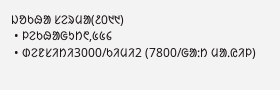ᱡᱚᱠᱷᱟ ᱥᱮᱨᱢᱟ(᱒᱐᱑᱑)
 • ᱞᱮᱠᱷᱟᱜᱩᱴ᱖,᱕᱕᱔
 • ᱰᱮᱱᱥᱤᱴᱤ3000/ᱠᱤᱢᱤ2 (7800/ᱜᱟᱺᱴ ᱢᱟᱹᱭᱤᱞ)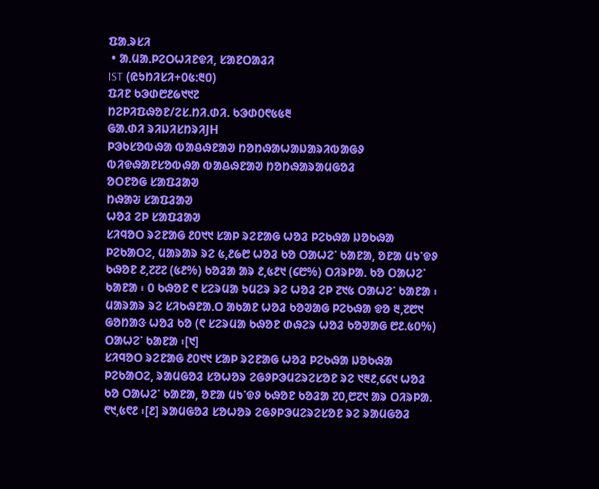ᱯᱟᱹᱨᱥᱤ
 • ᱟᱹᱢᱟᱹᱞᱮᱛᱦᱤᱱᱫᱤ, ᱥᱟᱱᱛᱟᱲᱤ
IST (ᱭᱩᱴᱤᱥᱤ+᱐᱕:᱓᱐)
ᱯᱤᱱ ᱠᱳᱰ᱘᱒᱙᱑᱑᱗
ᱴᱮᱞᱤᱯᱷᱚᱱ/ᱮᱥ.ᱴᱤ.ᱰᱤ. ᱠᱳᱰ᱐᱖᱕᱕᱓
ᱜᱟᱹᱰᱤ ᱨᱤᱡᱤᱥᱴᱨᱤJH
ᱞᱳᱠᱥᱚᱵᱷᱟ ᱵᱟᱪᱷᱱᱟᱣ ᱴᱚᱴᱷᱟᱦᱟᱡᱟᱨᱤᱵᱟᱜᱽ
ᱵᱤᱫᱷᱟᱱᱥᱚᱵᱷᱟ ᱵᱟᱪᱷᱱᱟᱣ ᱴᱚᱴᱷᱟᱨᱟᱢᱜᱚᱲ
ᱚᱛᱱᱚᱜ ᱥᱟᱯᱲᱟᱣ
ᱴᱷᱟᱶ ᱥᱟᱯᱲᱟᱣ
ᱦᱚᱲ ᱮᱞ ᱥᱟᱯᱲᱟᱣ
ᱥᱤᱧᱚᱛ ᱨᱮᱱᱟᱜ ᱒᱐᱑᱑ ᱥᱟᱞ ᱨᱮᱱᱟᱜ ᱦᱚᱲ ᱞᱮᱠᱷᱟ ᱡᱚᱠᱷᱟ ᱞᱮᱠᱟᱛᱮ, ᱢᱟᱨᱟᱨ ᱨᱮ ᱕,᱒᱙᱘ ᱦᱚᱲ ᱠᱚ ᱛᱟᱦᱮᱸ ᱠᱟᱱᱟ, ᱚᱱᱟ ᱢᱩᱸᱫᱽ ᱠᱷᱚᱱ ᱒,᱗᱗᱗ (᱕᱒%) ᱠᱚᱲᱟ ᱟᱨ ᱒,᱕᱒᱑ (᱔᱘%) ᱛᱤᱨᱞᱟᱹ ᱠᱚ ᱛᱟᱦᱮᱸ ᱠᱟᱱᱟ ᱾ ᱐ ᱠᱷᱚᱱ ᱖ ᱥᱮᱨᱢᱟ ᱩᱢᱮᱨ ᱨᱮ ᱦᱚᱲ ᱮᱞ ᱗᱑᱕ ᱛᱟᱦᱮᱸ ᱠᱟᱱᱟ ᱾ ᱢᱟᱨᱟᱨ ᱨᱮ ᱥᱤᱠᱷᱱᱟᱹᱛ ᱟᱠᱟᱱ ᱦᱚᱲ ᱠᱚᱣᱟᱜ ᱞᱮᱠᱷᱟ ᱫᱚ ᱓,᱗᱘᱑ ᱜᱚᱴᱟᱝ ᱦᱚᱲ ᱠᱚ (᱖ ᱥᱮᱨᱢᱟ ᱠᱷᱚᱱ ᱰᱷᱮᱨ ᱦᱚᱲ ᱠᱚᱣᱟᱜ ᱘᱒.᱕᱐%) ᱛᱟᱦᱮᱸ ᱠᱟᱱᱟ ᱾[᱑]
ᱥᱤᱧᱚᱛ ᱨᱮᱱᱟᱜ ᱒᱐᱑᱑ ᱥᱟᱞ ᱨᱮᱱᱟᱜ ᱦᱚᱲ ᱞᱮᱠᱷᱟ ᱡᱚᱠᱷᱟ ᱞᱮᱠᱟᱛᱮ, ᱨᱟᱢᱜᱚᱲ ᱥᱚᱦᱚᱨ ᱮᱜᱽᱞᱳᱢᱮᱨᱮᱥᱚᱱ ᱨᱮ ᱑᱓᱒,᱔᱔᱑ ᱦᱚᱲ ᱠᱚ ᱛᱟᱦᱮᱸ ᱠᱟᱱᱟ, ᱚᱱᱟ ᱢᱩᱸᱫᱽ ᱠᱷᱚᱱ ᱠᱚᱲᱟ ᱗᱐,᱘᱗᱑ ᱟᱨ ᱛᱤᱨᱞᱟᱹ ᱖᱑,᱕᱖᱒ ᱾[᱒] ᱨᱟᱢᱜᱚᱲ ᱥᱚᱦᱚᱨ ᱮᱜᱽᱞᱳᱢᱮᱨᱮᱥᱚᱱ ᱨᱮ ᱨᱟᱢᱜᱚᱲ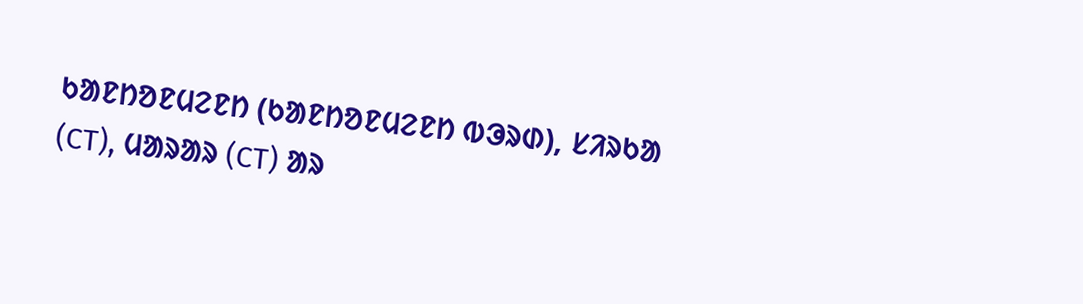ᱠᱟᱱᱴᱚᱱᱢᱮᱱᱴ (ᱠᱟᱱᱴᱚᱱᱢᱮᱱᱴ ᱵᱳᱨᱰ), ᱥᱤᱨᱠᱟ (CT), ᱢᱟᱨᱟᱨ (CT) ᱟᱨ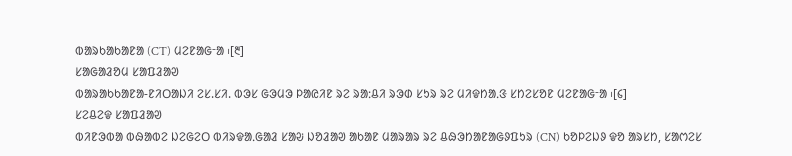ᱵᱟᱨᱠᱟᱠᱟᱱᱟ (CT) ᱢᱮᱱᱟᱜᱼᱟ ᱾[᱓]
ᱥᱟᱜᱟᱲᱚᱢ ᱥᱟᱯᱲᱟᱣ
ᱵᱟᱨᱟᱠᱠᱟᱱᱟ-ᱱᱤᱛᱟᱡᱤ ᱮᱥ.ᱥᱤ. ᱵᱳᱥ ᱜᱳᱢᱳ ᱞᱟᱭᱤᱱ ᱨᱮ ᱨᱟᱺᱪᱤ ᱨᱳᱰ ᱥᱩᱨ ᱨᱮ ᱢᱤᱫᱴᱟᱹᱝ ᱥᱴᱮᱥᱚᱱ ᱢᱮᱱᱟᱜᱼᱟ ᱾[᱔]
ᱥᱮᱪᱮᱫ ᱥᱟᱯᱲᱟᱣ
ᱵᱤᱱᱳᱵᱟ ᱵᱷᱟᱵᱮ ᱡᱮᱜᱮᱛ ᱵᱤᱨᱫᱟᱹᱜᱟᱲ ᱥᱟᱶ ᱡᱚᱲᱟᱣ ᱟᱠᱟᱱ ᱢᱟᱨᱟᱨ ᱨᱮ ᱪᱷᱳᱴᱟᱱᱟᱜᱽᱯᱩᱨ (CN) ᱠᱚᱞᱮᱡᱽ ᱫᱚ ᱟᱨᱥᱴ, ᱥᱟᱬᱮᱥ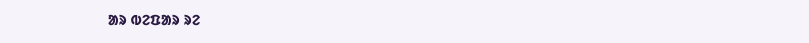ᱟᱨ ᱵᱮᱯᱟᱨ ᱨᱮ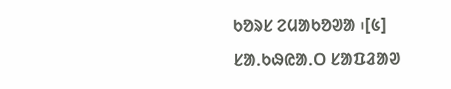ᱠᱚᱨᱥ ᱮᱢᱟᱠᱚᱣᱟ ᱾[᱕]
ᱥᱟᱹᱠᱷᱭᱟᱹᱛ ᱥᱟᱯᱲᱟᱣ